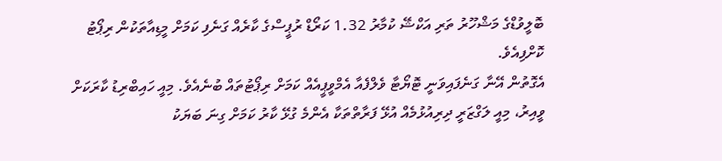ބޮލީވުޑްގެ މަޝްހޫރު ތަރި އަކްޝޭ ކުމާރު 1.32 ކަރޯޑް ރުޕީސްގެ ކާރެއް ގަނެފި ކަމަށް މީޑިއާތަކުން ރިޕޯޓު ކޮށްފިއެވެ.
އެގޮތުން އޭނާ ގަނެފައިވަނީ ޓޮޔޯޓާ ވެލްފެއާ އެމްވީޕީއެއް ކަމަށް ރިޕޯޓުތައް ބުނެއެވެ. މިއީ ހައިބްރިޑު ކާރަކަށް ވީއިރު، މިއީ ލަގްޒަރީ ދިރިއުޅުމެއް އުޅޭ ފަރާތްތަކާ އެންމެ ގުޅޭ ކާރު ކަމަށް ގިނަ ބަޔަކު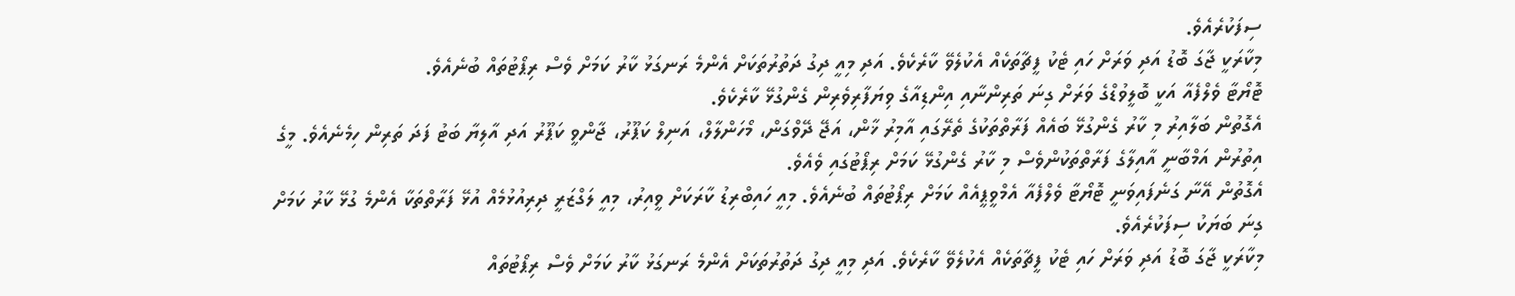ސިފަކުރެއެވެ.
މިކާރަކީ ޖާގަ ބޮޑު އަދި ވަރަށް ހައި ޓެކު ފީޗާތަކެއް އެކުލެވޭ ކާރެކެވެ. އަދި މިއީ ދިގު ދަތުރުތަކަށް އެންމެ ރަނގަޅު ކާރު ކަމަށް ވެސް ރިޕޯޓުތައް ބުނެއެވެ.
ޓޮޔޯޓާ ވެލްފެއާ އަކީ ބޮލީވުޑްގެ ވަރަށް ގިނަ ތަރިންނާއި އިންޑިއާގެ ވިޔަފާރިވެރިން ގެންގުޅޭ ކާރެކެވެ.
އެގޮތުން ބަލާއިރު މި ކާރު ގެންގުޅޭ ބައެއް ފަރާތްތަކުގެ ތެރޭގައި އާމިރު ޚާން، އަޖޭ ދޭވްގަން، މޯހަންލާލް، އަނިލް ކަޕޫރު، ޖާންވީ ކަޕޫރު އަދި އާލިޔާ ބަޓު ފަދަ ތަރިން ހިމެނެއެވެ. މީގެ އިތުރުން އަމްބާނީ އާއިލާގެ ފަރާތްތަކުންވެސް މި ކާރު ގެންގުޅޭ ކަމަށް ރިޕޯޓުގައި ވެއެވެ.
އެގޮތުން އޭނާ ގަނެފައިވަނީ ޓޮޔޯޓާ ވެލްފެއާ އެމްވީޕީއެއް ކަމަށް ރިޕޯޓުތައް ބުނެއެވެ. މިއީ ހައިބްރިޑު ކާރަކަށް ވީއިރު، މިއީ ލަގްޒަރީ ދިރިއުޅުމެއް އުޅޭ ފަރާތްތަކާ އެންމެ ގުޅޭ ކާރު ކަމަށް ގިނަ ބަޔަކު ސިފަކުރެއެވެ.
މިކާރަކީ ޖާގަ ބޮޑު އަދި ވަރަށް ހައި ޓެކު ފީޗާތަކެއް އެކުލެވޭ ކާރެކެވެ. އަދި މިއީ ދިގު ދަތުރުތަކަށް އެންމެ ރަނގަޅު ކާރު ކަމަށް ވެސް ރިޕޯޓުތައް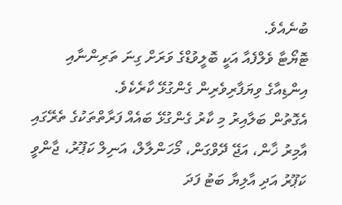ބުނެއެވެ.
ޓޮޔޯޓާ ވެލްފެއާ އަކީ ބޮލީވުޑްގެ ވަރަށް ގިނަ ތަރިންނާއި އިންޑިއާގެ ވިޔަފާރިވެރިން ގެންގުޅޭ ކާރެކެވެ.
އެގޮތުން ބަލާއިރު މި ކާރު ގެންގުޅޭ ބައެއް ފަރާތްތަކުގެ ތެރޭގައި އާމިރު ޚާން، އަޖޭ ދޭވްގަން، މޯހަންލާލް، އަނިލް ކަޕޫރު، ޖާންވީ ކަޕޫރު އަދި އާލިޔާ ބަޓު ފަދަ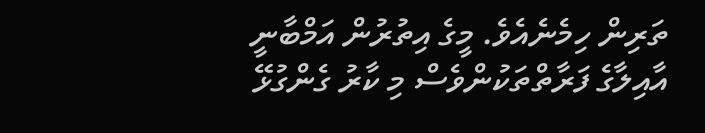ތަރިން ހިމެނެއެވެ. މީގެ އިތުރުން އަމްބާނީ އާއިލާގެ ފަރާތްތަކުންވެސް މި ކާރު ގެންގުޅޭ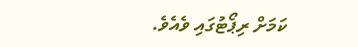ކަމަށް ރިޕޯޓުގައި ވެއެވެ.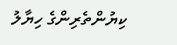ކިޔުންތެރިންގެ ހިޔާލު